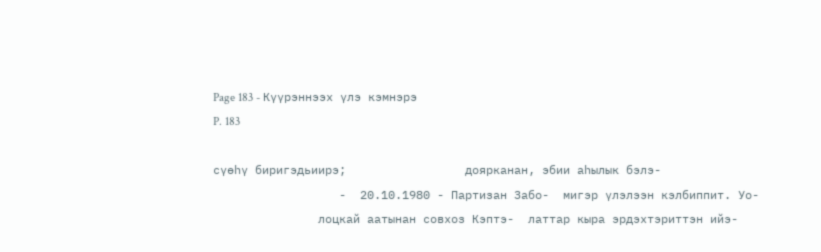Page 183 - Күүрэннээх үлэ кэмнэрэ
P. 183

сүөһү биригэдьиирэ;                 доярканан, эбии аһылык бэлэ-
                  -  20.10.1980 - Партизан Забо-  мигэр үлэлээн кэлбиппит. Уо-
               лоцкай аатынан совхоз Кэптэ-  латтар кыра эрдэхтэриттэн ийэ-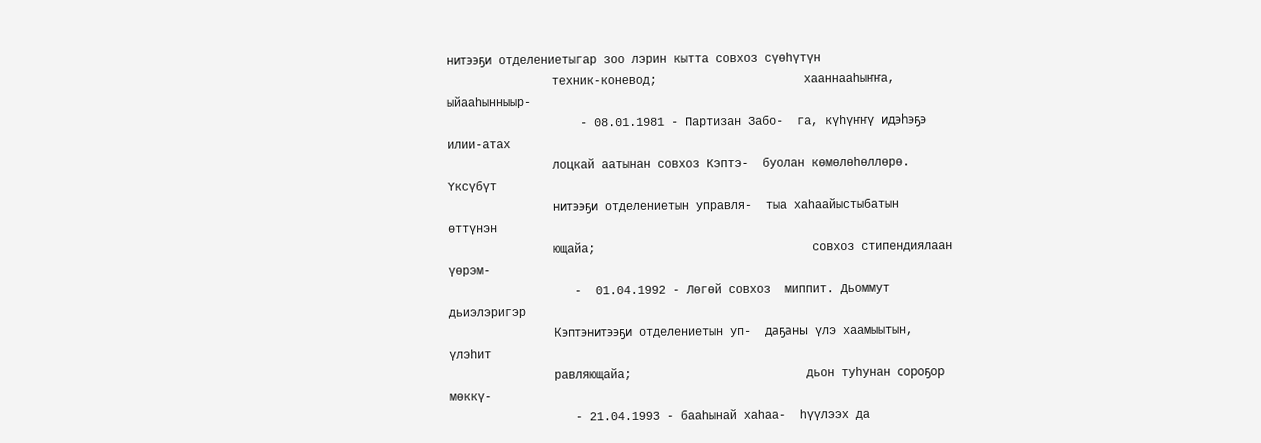нитээҕи отделениетыгар зоо лэрин кытта совхоз сүөһүтүн
               техник-коневод;                     хааннааһыҥҥа, ыйааһынныыр-
                   - 08.01.1981 - Партизан Забо-  га, күһүҥҥү идэһэҕэ илии-атах
               лоцкай аатынан совхоз Кэптэ-  буолан көмөлөһөллөрө. Үксүбүт
               нитээҕи отделениетын управля-  тыа хаһаайыстыбатын өттүнэн
               ющайа;                               совхоз стипендиялаан үөрэм-
                  -  01.04.1992 - Лөгөй совхоз  миппит. Дьоммут дьиэлэригэр
               Кэптэнитээҕи отделениетын уп-  даҕаны үлэ хаамыытын, үлэһит
               равляющайа;                         дьон туһунан сороҕор мөккү-
                  - 21.04.1993 - бааһынай хаһаа-  һүүлээх да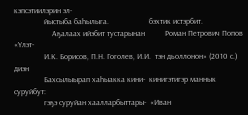кэпсэтиилэрин эл-
               йыстыба баһылыга.                    бэхтик истэрбит.
                   Аҕалаах ийэбит тустарынан          Роман Петрович Попов «Үлэт-
               И.К. Борисов, П.Н. Гоголев, И.И.  тэн дьоллонон» (2010 с.) диэн
               Бахсылыырап хаһыакка кини-  кинигэтигэр маннык суруйбут:
               гэҕэ суруйан хаалларбыттары-  «Иван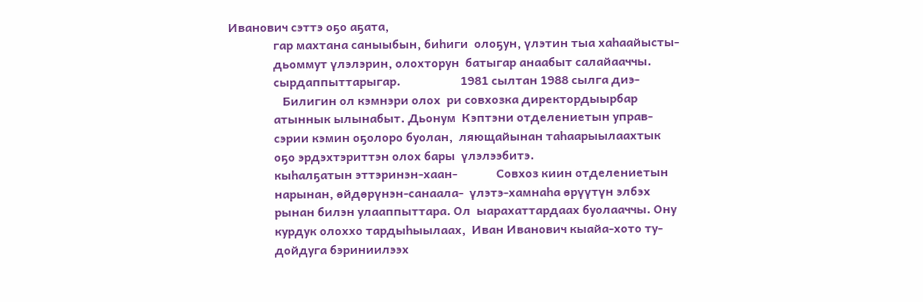Иванович сэттэ оҕо аҕата,
               гар махтана саныыбын, биһиги  олоҕун, үлэтин тыа хаһаайысты-
               дьоммут үлэлэрин, олохторун  батыгар анаабыт салайааччы.
               сырдаппыттарыгар.                    1981 сылтан 1988 сылга диэ-
                  Билигин ол кэмнэри олох  ри совхозка директордыырбар
               атыннык ылынабыт. Дьонум  Кэптэни отделениетын управ-
               сэрии кэмин оҕолоро буолан,  ляющайынан таһаарыылаахтык
               оҕо эрдэхтэриттэн олох бары  үлэлээбитэ.
               кыһалҕатын эттэринэн-хаан-             Совхоз киин отделениетын
               нарынан, өйдөрүнэн-санаала-  үлэтэ-хамнаһа өрүүтүн элбэх
               рынан билэн улааппыттара. Ол  ыарахаттардаах буолааччы. Ону
               курдук олоххо тардыһыылаах,  Иван Иванович кыайа-хото ту-
               дойдуга бэриниилээх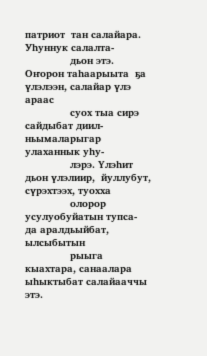патриот  тан салайара. Уһуннук салалта-
               дьон этэ. Оҥорон таһаарыыта  ҕа үлэлээн, салайар үлэ араас
               суох тыа сирэ сайдыбат диил-  ньымаларыгар улаханнык уһу-
               лэрэ. Үлэһит дьон үлэлиир,  йуллубут, сүрэхтээх, туохха
               олорор усулуобуйатын тупса-  да аралдьыйбат, ылсыбытын
               рыыга кыахтара, санаалара  ыһыктыбат салайааччы этэ.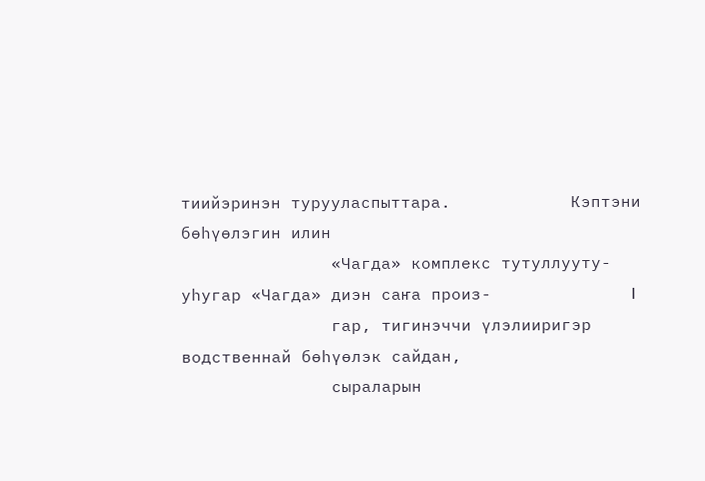тиийэринэн турууласпыттара.            Кэптэни бөһүөлэгин илин
               «Чагда» комплекс тутуллууту-  уһугар «Чагда» диэн саҥа произ-              I
               гар, тигинэччи үлэлииригэр  водственнай бөһүөлэк сайдан,
               сыраларын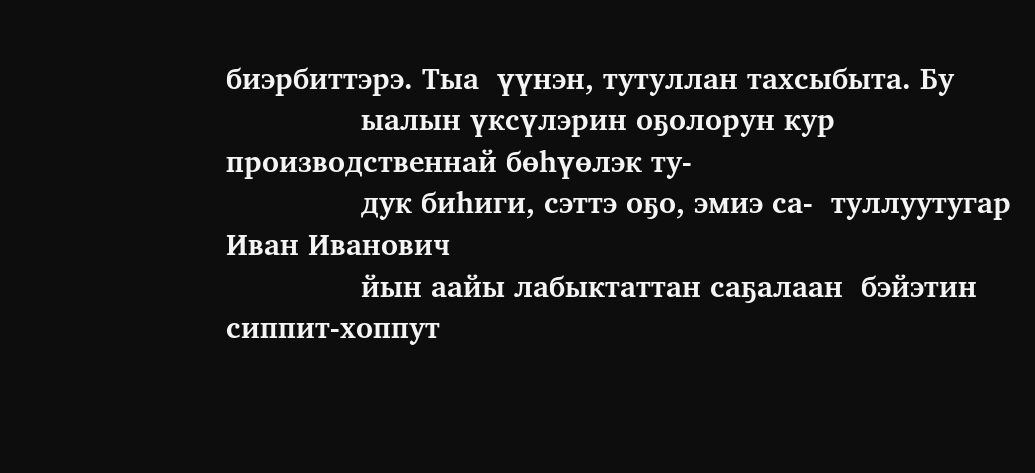биэрбиттэрэ. Тыа  үүнэн, тутуллан тахсыбыта. Бу
               ыалын үксүлэрин оҕолорун кур производственнай бөһүөлэк ту-
               дук биһиги, сэттэ оҕо, эмиэ са-  туллуутугар Иван Иванович
               йын аайы лабыктаттан саҕалаан  бэйэтин сиппит-хоппут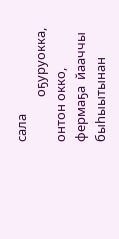сала
               оҕуруокка, онтон окко, фермаҕа  йааччы быһыытынан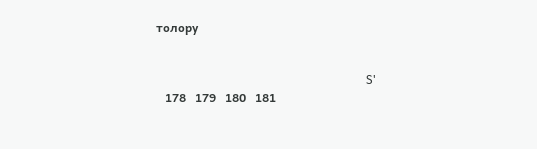толору


                                                                      S'
   178   179   180   181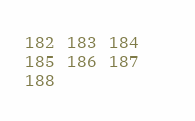182   183   184   185   186   187   188